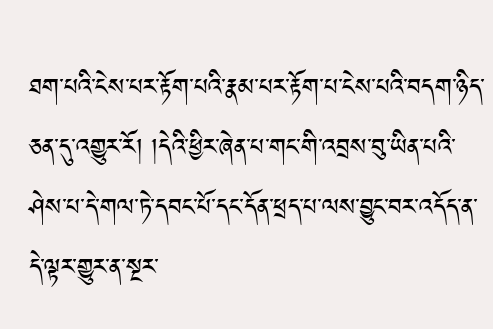ཐག་པའི་ངེས་པར་རྟོག་པའི་རྣམ་པར་རྟོག་པ་ངེས་པའི་བདག་ཉིད་ཅན་དུ་འགྱུར་རོ། །དེའི་ཕྱིར་ཞེན་པ་གང་གི་འབྲས་བུ་ཡིན་པའི་ཤེས་པ་དེ་གལ་ཏེ་དབང་པོ་དང་དོན་ཕྲད་པ་ལས་བྱུང་བར་འདོད་ན་དེ་ལྟར་གྱུར་ན་སྔར་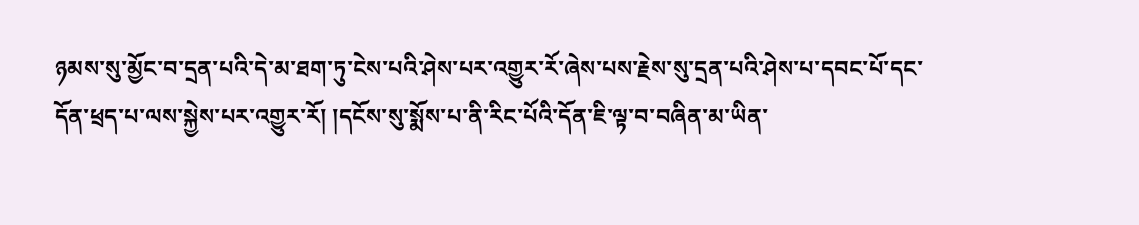ཉམས་སུ་མྱོང་བ་དྲན་པའི་དེ་མ་ཐག་ཏུ་ངེས་པའི་ཤེས་པར་འགྱུར་རོ་ཞེས་པས་རྗེས་སུ་དྲན་པའི་ཤེས་པ་དབང་པོ་དང་དོན་ཕྲད་པ་ལས་སྐྱེས་པར་འགྱུར་རོ། །དངོས་སུ་སྨོས་པ་ནི་རིང་པོའི་དོན་ཇི་ལྟ་བ་བཞིན་མ་ཡིན་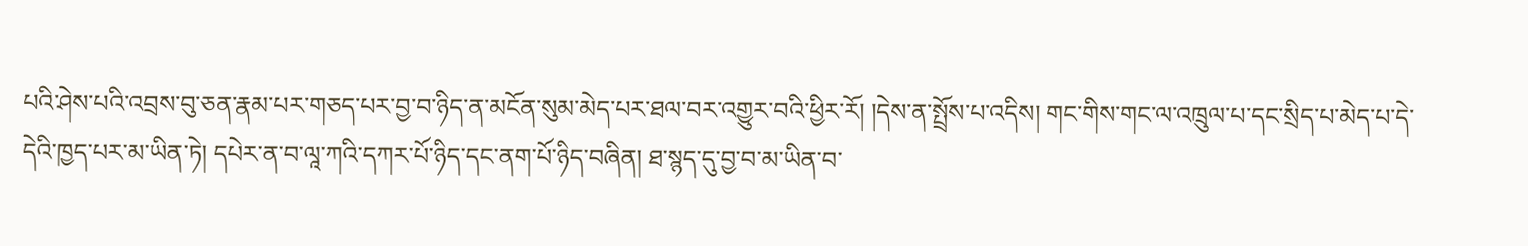པའི་ཤེས་པའི་འབྲས་བུ་ཅན་རྣམ་པར་གཅད་པར་བྱ་བ་ཉིད་ན་མངོན་སུམ་མེད་པར་ཐལ་བར་འགྱུར་བའི་ཕྱིར་རོ། །དེས་ན་སྤྲོས་པ་འདིས། གང་གིས་གང་ལ་འཁྲུལ་པ་དང་སྲིད་པ་མེད་པ་དེ་དེའི་ཁྱད་པར་མ་ཡིན་ཏེ། དཔེར་ན་བ་ལཱ་ཀའི་དཀར་པོ་ཉིད་དང་ནག་པོ་ཉིད་བཞིན། ཐ་སྙད་དུ་བྱ་བ་མ་ཡིན་བ་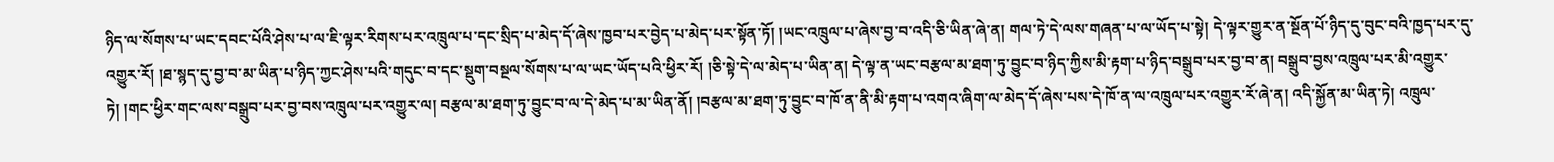ཉིད་ལ་སོགས་པ་ཡང་དབང་པོའི་ཤེས་པ་ལ་ཇི་ལྟར་རིགས་པར་འཁྲུལ་པ་དང་སྲིད་པ་མེད་དོ་ཞེས་ཁྱབ་པར་བྱེད་པ་མེད་པར་སྟོན་ཏོ། །ཡང་འཁྲུལ་པ་ཞེས་བྱ་བ་འདི་ཅི་ཡིན་ཞེ་ན། གལ་ཏེ་དེ་ལས་གཞན་པ་ལ་ཡོད་པ་སྟེ། དེ་ལྟར་གྱུར་ན་སྔོན་པོ་ཉིད་དུ་བུང་བའི་ཁྱད་པར་དུ་འགྱུར་རོ། །ཐ་སྙད་དུ་བྱ་བ་མ་ཡིན་པ་ཉིད་ཀྱང་ཤེས་པའི་གདུང་བ་དང་སྡུག་བསྔལ་སོགས་པ་ལ་ཡང་ཡོད་པའི་ཕྱིར་རོ། །ཅི་སྟེ་དེ་ལ་མེད་པ་ཡིན་ན། དེ་ལྟ་ན་ཡང་བརྩལ་མ་ཐག་ཏུ་བྱུང་བ་ཉིད་ཀྱིས་མི་རྟག་པ་ཉིད་བསྒྲུབ་པར་བྱ་བ་ན། བསྒྲུབ་བྱས་འཁྲུལ་པར་མི་འགྱུར་ཏེ། །གང་ཕྱིར་གང་ལས་བསྒྲུབ་པར་བྱ་བས་འཁྲུལ་པར་འགྱུར་ལ། བརྩལ་མ་ཐག་ཏུ་བྱུང་བ་ལ་དེ་མེད་པ་མ་ཡིན་ནོ། །བརྩལ་མ་ཐག་ཏུ་བྱུང་བ་ཁོ་ན་ནི་མི་རྟག་པ་འགའ་ཞིག་ལ་མེད་དོ་ཞེས་པས་དེ་ཁོ་ན་ལ་འཁྲུལ་པར་འགྱུར་རོ་ཞེ་ན། འདི་སྐྱོན་མ་ཡིན་ཏེ། འཁྲུལ་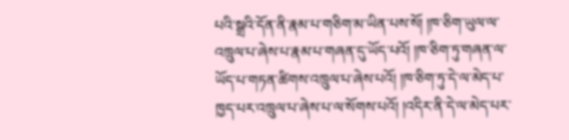པའི་སྒྲའི་དོན་ནི་རྣམ་པ་གཅིག་མ་ཡིན་པས་སོ། །ཁ་ཅིག་ཡུལ་ལ་འཁྲུལ་པ་ཞེས་པ་རྣམ་པ་གཞན་དུ་ཡོད་པའོ། །ཁ་ཅིག་ཏུ་གཞན་ལ་ཡོད་པ་གཏན་ཚིགས་འཁྲུལ་པ་ཞེས་པའོ། །ཁ་ཅིག་ཏུ་དེ་ལ་མེད་པ་ཁྱད་པར་འཁྲུལ་པ་ཞེས་པ་ལ་སོགས་པའོ། །འདིར་ནི་དེ་ལ་མེད་པར་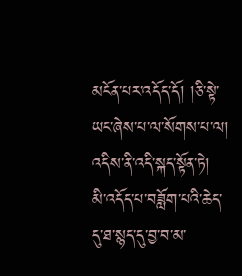མངོན་པར་འདོད་དོ། །ཅི་སྟེ་ཡང་ཞེས་པ་ལ་སོགས་པ་ལ། འདིས་ནི་འདི་སྐད་སྟོན་ཏེ། མི་འདོད་པ་བཟློག་པའི་ཆེད་དུ་ཐ་སྙད་དུ་བྱ་བ་མ་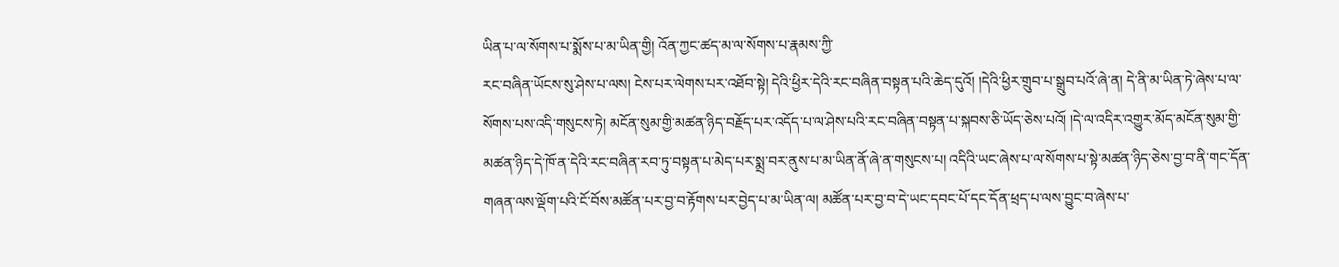ཡིན་པ་ལ་སོགས་པ་སྨོས་པ་མ་ཡིན་གྱི། འོན་ཀྱང་ཚད་མ་ལ་སོགས་པ་རྣམས་ཀྱི་
རང་བཞིན་ཡོངས་སུ་ཤེས་པ་ལས། ངེས་པར་ལེགས་པར་འཐོབ་སྟེ། དེའི་ཕྱིར་དེའི་རང་བཞིན་བསྟན་པའི་ཆེད་དུའོ། །དེའི་ཕྱིར་གྲུབ་པ་སྒྲུབ་པའོ་ཞེ་ན། དེ་ནི་མ་ཡིན་ཏེ་ཞེས་པ་ལ་སོགས་པས་འདི་གསུངས་ཏེ། མངོན་སུམ་གྱི་མཚན་ཉིད་བརྗོད་པར་འདོད་པ་ལ་ཤེས་པའི་རང་བཞིན་བསྟན་པ་སྐབས་ཅི་ཡོད་ཅེས་པའོ། །དེ་ལ་འདིར་འགྱུར་མོད་མངོན་སུམ་གྱི་མཚན་ཉིད་དེ་ཁོ་ན་དེའི་རང་བཞིན་རབ་ཏུ་བསྟན་པ་མེད་པར་སྨྲ་བར་ནུས་པ་མ་ཡིན་ནོ་ཞེ་ན་གསུངས་པ། འདིའི་ཡང་ཞེས་པ་ལ་སོགས་པ་སྟེ་མཚན་ཉིད་ཅེས་བྱ་བ་ནི་གང་དོན་གཞན་ལས་ལྡོག་པའི་ངོ་བོས་མཚོན་པར་བྱ་བ་རྟོགས་པར་བྱེད་པ་མ་ཡིན་ལ། མཚོན་པར་བྱ་བ་དེ་ཡང་དབང་པོ་དང་དོན་ཕྲད་པ་ལས་བྱུང་བ་ཞེས་པ་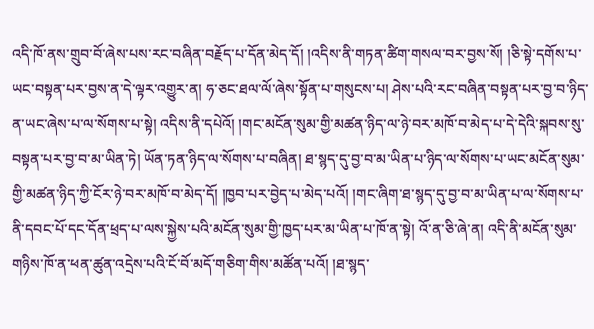འདི་ཁོ་ནས་གྲུབ་བོ་ཞེས་པས་རང་བཞིན་བརྗོད་པ་དོན་མེད་དོ། །འདིས་ནི་གཏན་ཚིག་གསལ་བར་བྱས་སོ། །ཅི་སྟེ་དགོས་པ་ཡང་བསྟན་པར་བྱས་ན་དེ་ལྟར་འགྱུར་ན། ཧ་ཅང་ཐལ་ལོ་ཞེས་སྟོན་པ་གསུངས་པ། ཤེས་པའི་རང་བཞིན་བསྟན་པར་བྱ་བ་ཉིད་ན་ཡང་ཞེས་པ་ལ་སོགས་པ་སྟེ། འདིས་ནི་དཔེའོ། །གང་མངོན་སུམ་གྱི་མཚན་ཉིད་ལ་ཉེ་བར་མཁོ་བ་མེད་པ་དེ་དེའི་སྐབས་སུ་བསྟན་པར་བྱ་བ་མ་ཡིན་ཏེ། ཡོན་ཏན་ཉིད་ལ་སོགས་པ་བཞིན། ཐ་སྙད་དུ་བྱ་བ་མ་ཡིན་པ་ཉིད་ལ་སོགས་པ་ཡང་མངོན་སུམ་གྱི་མཚན་ཉིད་ཀྱི་ངོར་ཉེ་བར་མཁོ་བ་མེད་དོ། །ཁྱབ་པར་བྱེད་པ་མེད་པའོ། །གང་ཞིག་ཐ་སྙད་དུ་བྱ་བ་མ་ཡིན་པ་ལ་སོགས་པ་ནི་དབང་པོ་དང་དོན་ཕྲད་པ་ལས་སྐྱེས་པའི་མངོན་སུམ་གྱི་ཁྱད་པར་མ་ཡིན་པ་ཁོ་ན་སྟེ། འོ་ན་ཅི་ཞེ་ན། འདི་ནི་མངོན་སུམ་གཉིས་ཁོ་ན་ཕན་ཚུན་འདྲེས་པའི་ངོ་བོ་མདོ་གཅིག་གིས་མཚོན་པའོ། །ཐ་སྙད་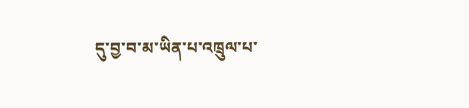དུ་བྱ་བ་མ་ཡིན་པ་འཁྲུལ་པ་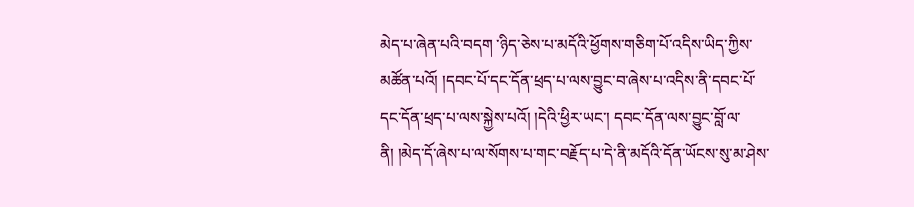མེད་པ་ཞེན་པའི་བདག ་ཉིད་ཅེས་པ་མདོའི་ཕྱོགས་གཅིག་པོ་འདིས་ཡིད་ཀྱིས་མཚོན་པའོ། །དབང་པོ་དང་དོན་ཕྲད་པ་ལས་བྱུང་བ་ཞེས་པ་འདིས་ནི་དབང་པོ་དང་དོན་ཕྲད་པ་ལས་སྐྱེས་པའོ། །དེའི་ཕྱིར་ཡང་། དབང་དོན་ལས་བྱུང་བློ་ལ་ནི། །མེད་དོ་ཞེས་པ་ལ་སོགས་པ་གང་བརྗོད་པ་དེ་ནི་མདོའི་དོན་ཡོངས་སུ་མ་ཤེས་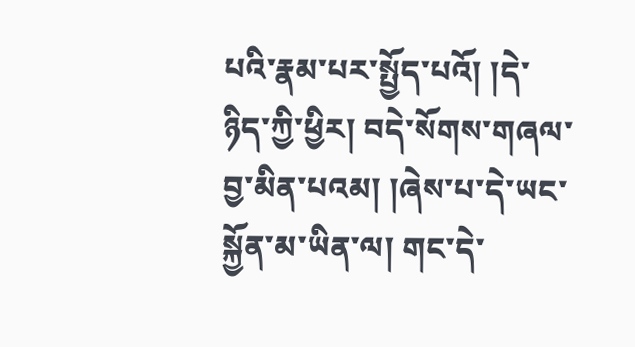པའི་རྣམ་པར་སྤྱོད་པའོ། །དེ་ཉིད་ཀྱི་ཕྱིར། བདེ་སོགས་གཞལ་བྱ་མིན་པའམ། །ཞེས་པ་དེ་ཡང་སྐྱོན་མ་ཡིན་ལ། གང་དེ་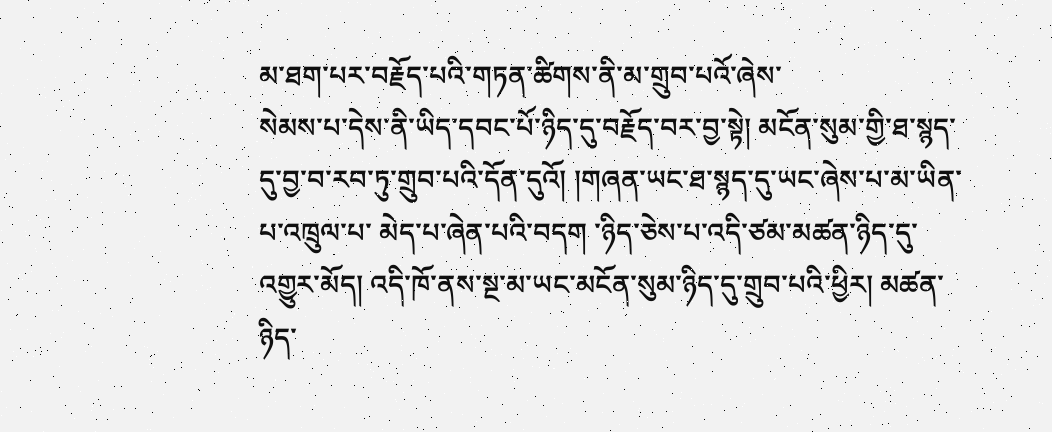མ་ཐག་པར་བརྗོད་པའི་གཏན་ཚིགས་ནི་མ་གྲུབ་པའོ་ཞེས་
སེམས་པ་དེས་ནི་ཡིད་དབང་པོ་ཉིད་དུ་བརྗོད་བར་བྱ་སྟེ། མངོན་སུམ་གྱི་ཐ་སྙད་དུ་བྱ་བ་རབ་ཏུ་གྲུབ་པའི་དོན་དུའོ། །གཞན་ཡང་ཐ་སྙད་དུ་ཡང་ཞེས་པ་མ་ཡིན་པ་འཁྲུལ་པ་ མེད་པ་ཞེན་པའི་བདག ་ཉིད་ཅེས་པ་འདི་ཙམ་མཚན་ཉིད་དུ་འགྱུར་མོད། འདི་ཁོ་ནས་སྔ་མ་ཡང་མངོན་སུམ་ཉིད་དུ་གྲུབ་པའི་ཕྱིར། མཚན་ཉིད་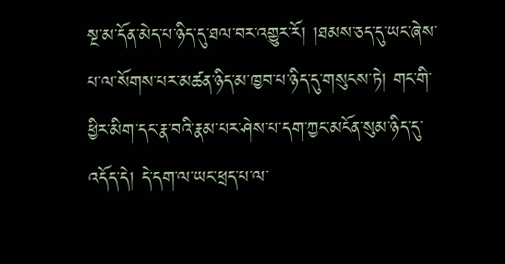སྔ་མ་དོན་མེད་པ་ཉིད་དུ་ཐལ་བར་འགྱུར་རོ། །ཐམས་ཅད་དུ་ཡང་ཞེས་པ་ལ་སོགས་པར་མཚན་ཉིད་མ་ཁྱབ་པ་ཉིད་དུ་གསུངས་ཏེ། གང་གི་ཕྱིར་མིག་དང་རྣ་བའི་རྣམ་པར་ཤེས་པ་དག་ཀྱང་མངོན་སུམ་ཉིད་དུ་འདོད་དེ། དེ་དག་ལ་ཡང་ཕྲད་པ་ལ་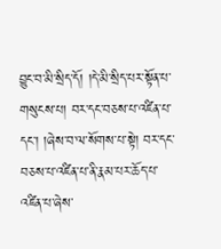བྱུང་བ་མི་སྲིད་དོ། །དེ་མི་སྲིད་པར་སྟོན་པ་གསུངས་པ། བར་དང་བཅས་པ་འཛིན་པ་དང་། །ཞེས་བ་ལ་སོགས་པ་སྟེ། བར་དང་བཅས་པ་འཛིན་པ་ནི་རྣམ་པར་ཆོད་པ་འཛིན་པ་ཞེས་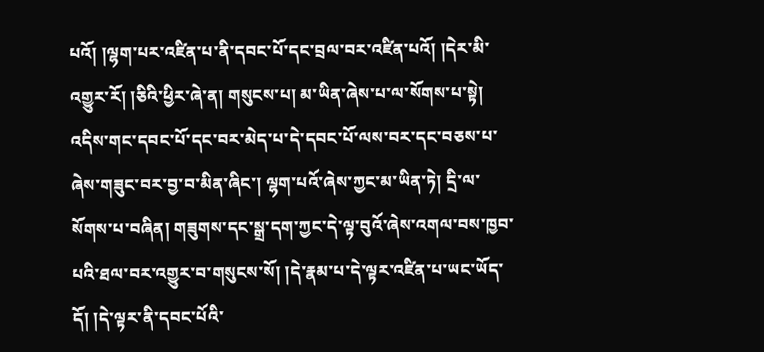པའོ། །ལྷག་པར་འཛིན་པ་ནི་དབང་པོ་དང་བྲལ་བར་འཛིན་པའོ། །དེར་མི་འགྱུར་རོ། །ཅིའི་ཕྱིར་ཞེ་ན། གསུངས་པ། མ་ཡིན་ཞེས་པ་ལ་སོགས་པ་སྟེ། འདིས་གང་དབང་པོ་དང་བར་མེད་པ་དེ་དབང་པོ་ལས་བར་དང་བཅས་པ་ཞེས་གཟུང་བར་བྱ་བ་མིན་ཞིང་། ལྷག་པའོ་ཞེས་ཀྱང་མ་ཡིན་ཏེ། དྲི་ལ་སོགས་པ་བཞིན། གཟུགས་དང་སྒྲ་དག་ཀྱང་དེ་ལྟ་བུའོ་ཞེས་འགལ་བས་ཁྱབ་པའི་ཐལ་བར་འགྱུར་བ་གསུངས་སོ། །དེ་རྣམ་པ་དེ་ལྟར་འཛིན་པ་ཡང་ཡོད་དོ། །དེ་ལྟར་ནི་དབང་པོའི་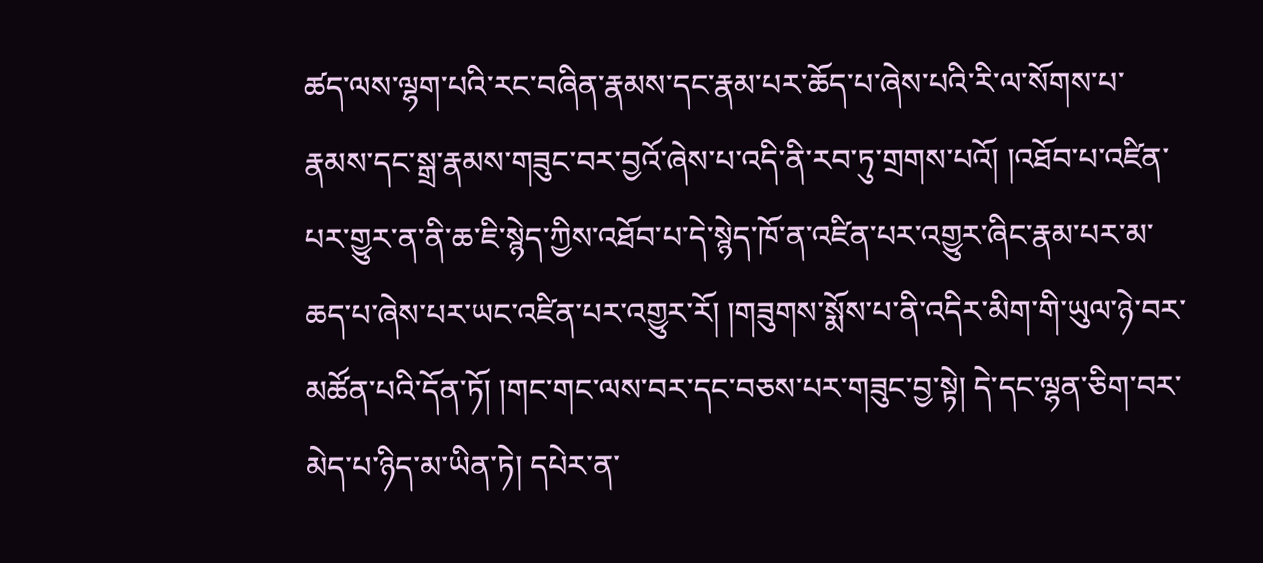ཚད་ལས་ལྷག་པའི་རང་བཞིན་རྣམས་དང་རྣམ་པར་ཆོད་པ་ཞེས་པའི་རི་ལ་སོགས་པ་རྣམས་དང་སྒྲ་རྣམས་གཟུང་བར་བྱའོ་ཞེས་པ་འདི་ནི་རབ་ཏུ་གྲགས་པའོ། །འཐོབ་པ་འཛིན་པར་གྱུར་ན་ནི་ཆ་ཇི་སྙེད་ཀྱིས་འཐོབ་པ་དེ་སྙེད་ཁོ་ན་འཛིན་པར་འགྱུར་ཞིང་རྣམ་པར་མ་ཆད་པ་ཞེས་པར་ཡང་འཛིན་པར་འགྱུར་རོ། །གཟུགས་སྨོས་པ་ནི་འདིར་མིག་གི་ཡུལ་ཉེ་བར་མཚོན་པའི་དོན་ཏོ། །གང་གང་ལས་བར་དང་བཅས་པར་གཟུང་བྱ་སྟེ། དེ་དང་ལྷན་ཅིག་བར་མེད་པ་ཉིད་མ་ཡིན་ཏེ། དཔེར་ན་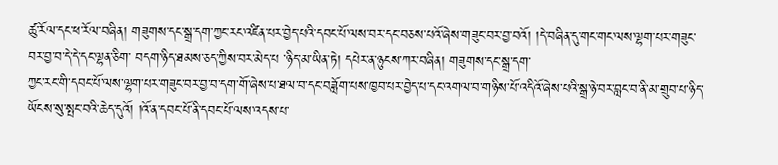ཚུ་རོལ་དང་ཕ་རོལ་བཞིན། གཟུགས་དང་སྒྲ་དག་ཀྱང་རང་འཛིན་པར་བྱེད་པའི་དབང་པོ་ལས་བར་དང་བཅས་པའོ་ཞེས་གཟུང་བར་བྱ་བའོ། །དེ་བཞིན་དུ་གང་གང་ལས་ལྷག་པར་གཟུང་བར་བྱ་བ་དེ་དེ་དང་ལྷན་ཅིག་ བདག་ཉིད་ཐམས་ཅད་ཀྱིས་བར་མེད་པ ་ཉིད་མ་ཡིན་ཏེ། དཔེར་ན་ཉུངས་ཀར་བཞིན། གཟུགས་དང་སྒྲ་དག་
ཀྱང་རང་གི་དབང་པོ་ལས་ལྷག་པར་གཟུང་བར་བྱ་བ་དག་གོ་ཞེས་པ་ཐལ་བ་དང་བཟློག་པས་ཁྱབ་པར་བྱེད་པ་དང་འགལ་བ་གཉིས་པོ་འདིའོ་ཞེས་པའི་སྒྲ་ཉེ་བར་བླང་བ་ནི་མ་གྲུབ་པ་ཉིད་ཡོངས་སུ་སྤང་བའི་ཆེད་དུའོ། །འོ་ན་དབང་པོ་ནི་དབང་པོ་ལས་འདས་པ་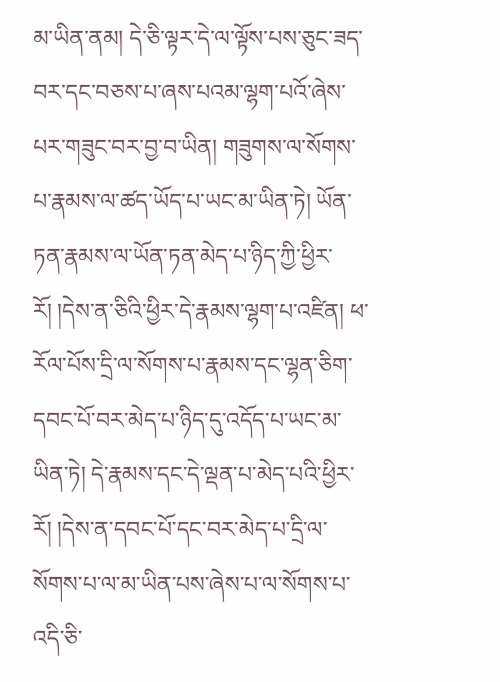མ་ཡིན་ནམ། དེ་ཅི་ལྟར་དེ་ལ་ལྟོས་པས་ཅུང་ཟད་བར་དང་བཅས་པ་ཞས་པའམ་ལྷག་པའོ་ཞེས་པར་གཟུང་བར་བྱ་བ་ཡིན། གཟུགས་ལ་སོགས་པ་རྣམས་ལ་ཚད་ཡོད་པ་ཡང་མ་ཡིན་ཏེ། ཡོན་ཏན་རྣམས་ལ་ཡོན་ཏན་མེད་པ་ཉིད་ཀྱི་ཕྱིར་རོ། །དེས་ན་ཅིའི་ཕྱིར་དེ་རྣམས་ལྷག་པ་འཛིན། ཕ་རོལ་པོས་དྲི་ལ་སོགས་པ་རྣམས་དང་ལྷན་ཅིག་དབང་པོ་བར་མེད་པ་ཉིད་དུ་འདོད་པ་ཡང་མ་ཡིན་ཏེ། དེ་རྣམས་དང་དེ་ལྡན་པ་མེད་པའི་ཕྱིར་རོ། །དེས་ན་དབང་པོ་དང་བར་མེད་པ་དྲི་ལ་སོགས་པ་ལ་མ་ཡིན་པས་ཞེས་པ་ལ་སོགས་པ་འདི་ཅི་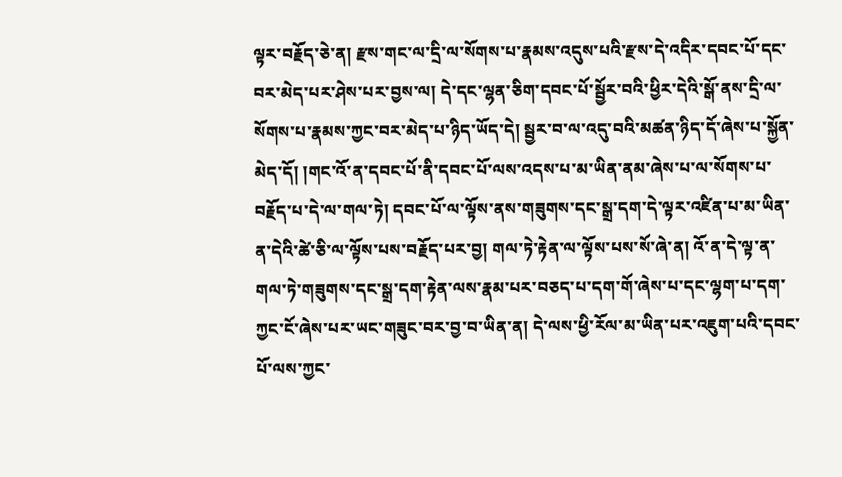ལྟར་བརྗོད་ཅེ་ན། རྫས་གང་ལ་དྲི་ལ་སོགས་པ་རྣམས་འདུས་པའི་རྫས་དེ་འདིར་དབང་པོ་དང་བར་མེད་པར་ཤེས་པར་བྱས་ལ། དེ་དང་ལྷན་ཅིག་དབང་པོ་སྦྱོར་བའི་ཕྱིར་དེའི་སྒོ་ནས་དྲི་ལ་སོགས་པ་རྣམས་ཀྱང་བར་མེད་པ་ཉིད་ཡོད་དེ། སྦྱར་བ་ལ་འདུ་བའི་མཚན་ཉིད་དོ་ཞེས་པ་སྐྱོན་མེད་དོ། །གང་འོ་ན་དབང་པོ་ནི་དབང་པོ་ལས་འདས་པ་མ་ཡིན་ནམ་ཞེས་པ་ལ་སོགས་པ་བརྗོད་པ་དེ་ལ་གལ་ཏེ། དབང་པོ་ལ་ལྟོས་ནས་གཟུགས་དང་སྒྲ་དག་དེ་ལྟར་འཛིན་པ་མ་ཡིན་ན་དེའི་ཚེ་ཅི་ལ་ལྟོས་པས་བརྗོད་པར་བྱ། གལ་ཏེ་རྟེན་ལ་ལྟོས་པས་སོ་ཞེ་ན། འོ་ན་དེ་ལྟ་ན་གལ་ཏེ་གཟུགས་དང་སྒྲ་དག་རྟེན་ལས་རྣམ་པར་བཅད་པ་དག་གོ་ཞེས་པ་དང་ལྷག་པ་དག་ཀྱང་ངོ་ཞེས་པར་ཡང་གཟུང་བར་བྱ་བ་ཡིན་ན། དེ་ལས་ཕྱི་རོལ་མ་ཡིན་པར་འཇུག་པའི་དབང་པོ་ལས་ཀྱང་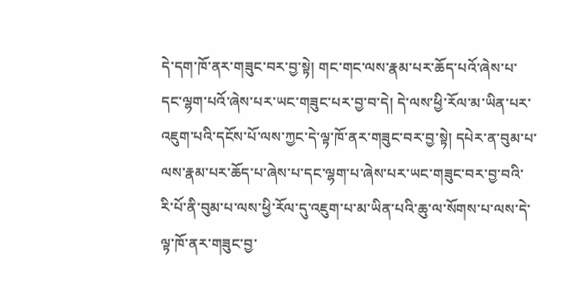དེ་དག་ཁོ་ནར་གཟུང་བར་བྱ་སྟེ། གང་གང་ལས་རྣམ་པར་ཆོད་པའོ་ཞེས་པ་དང་ལྷག་པའོ་ཞེས་པར་ཡང་གཟུང་པར་བྱ་བ་དེ། དེ་ལས་ཕྱི་རོལ་མ་ཡིན་པར་འཇུག་པའི་དངོས་པོ་ལས་ཀྱང་དེ་ལྟ་ཁོ་ནར་གཟུང་བར་བྱ་སྟེ། དཔེར་ན་བུམ་པ་ལས་རྣམ་པར་ཆོད་པ་ཞེས་པ་དང་ལྷག་པ་ཞེས་པར་ཡང་གཟུང་བར་བྱ་བའི་རི་པོ་ནི་བུམ་པ་ལས་ཕྱི་རོལ་དུ་འཇུག་པ་མ་ཡིན་པའི་ཆུ་ལ་སོགས་པ་ལས་དེ་ལྟ་ཁོ་ནར་གཟུང་བྱ་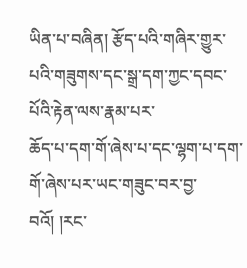ཡིན་པ་བཞིན། རྩོད་པའི་གཞིར་གྱུར་པའི་གཟུགས་དང་སྒྲ་དག་ཀྱང་དབང་པོའི་རྟེན་ལས་རྣམ་པར་
ཆོད་པ་དག་གོ་ཞེས་པ་དང་ལྷག་པ་དག་གོ་ཞེས་པར་ཡང་གཟུང་བར་བྱ་བའོ། །རང་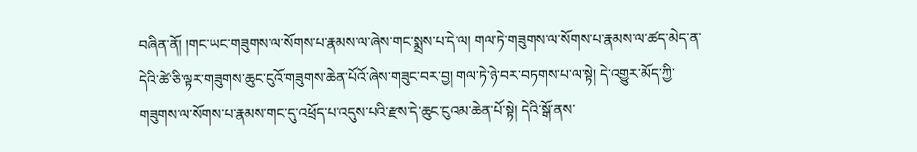བཞིན་ནོ། །གང་ཡང་གཟུགས་ལ་སོགས་པ་རྣམས་ལ་ཞེས་གང་སྨྲས་པ་དེ་ལ། གལ་ཏེ་གཟུགས་ལ་སོགས་པ་རྣམས་ལ་ཚད་མེད་ན་དེའི་ཚེ་ཅི་ལྟར་གཟུགས་ཆུང་ངུའོ་གཟུགས་ཆེན་པོའོ་ཞེས་གཟུང་བར་བྱ། གལ་ཏེ་ཉེ་བར་བཏགས་པ་ལ་སྟེ། དེ་འགྱུར་མོད་ཀྱི་གཟུགས་ལ་སོགས་པ་རྣམས་གང་དུ་འཕྲོད་པ་འདུས་པའི་རྫས་དེ་ཆུང་ངུའམ་ཆེན་པོ་སྟེ། དེའི་སྒོ་ནས་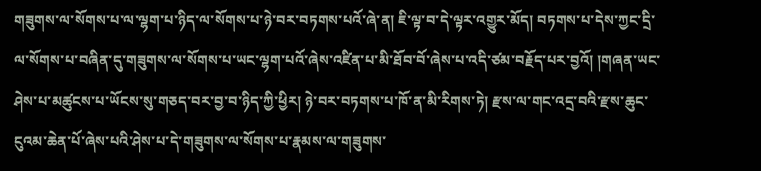གཟུགས་ལ་སོགས་པ་ལ་ལྷག་པ་ཉིད་ལ་སོགས་པ་ཉེ་བར་བཏགས་པའོ་ཞེ་ན། ཇི་ལྟ་བ་དེ་ལྟར་འགྱུར་མོད། བཏགས་པ་དེས་ཀྱང་དྲི་ལ་སོགས་པ་བཞིན་དུ་གཟུགས་ལ་སོགས་པ་ཡང་ལྷག་པའོ་ཞེས་འཛིན་པ་མི་ཐོབ་བོ་ཞེས་པ་འདི་ཙམ་བརྗོད་པར་བྱའོ། །གཞན་ཡང་ཤེས་པ་མཚུངས་པ་ཡོངས་སུ་གཅད་བར་བྱ་བ་ཉིད་ཀྱི་ཕྱིར། ཉེ་བར་བཏགས་པ་ཁོ་ན་མི་རིགས་ཏེ། རྫས་ལ་གང་འདྲ་བའི་རྫས་ཆུང་ངུའམ་ཆེན་པོ་ཞེས་པའི་ཤེས་པ་དེ་གཟུགས་ལ་སོགས་པ་རྣམས་ལ་གཟུགས་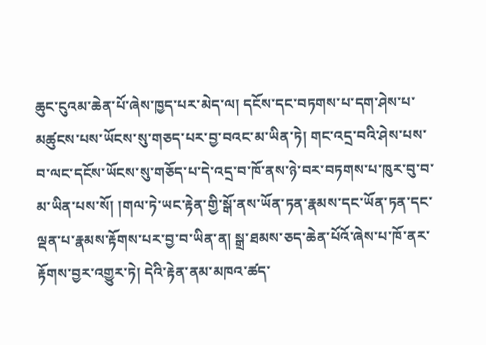ཆུང་ངུའམ་ཆེན་པོ་ཞེས་ཁྱད་པར་མེད་ལ། དངོས་དང་བཏགས་པ་དག་ཤེས་པ་མཚུངས་པས་ཡོངས་སུ་གཅད་པར་བྱ་བའང་མ་ཡིན་ཏེ། གང་འདྲ་བའི་ཤེས་པས་བ་ལང་དངོས་ཡོངས་སུ་གཅོད་པ་དེ་འདྲ་བ་ཁོ་ནས་ཉེ་བར་བཏགས་པ་ཁུར་བུ་བ་མ་ཡིན་པས་སོ། །གལ་ཏེ་ཡང་རྟེན་གྱི་སྒོ་ནས་ཡོན་ཏན་རྣམས་དང་ཡོན་ཏན་དང་ལྡན་པ་རྣམས་རྟོགས་པར་བྱ་བ་ཡིན་ན། སྒྲ་ཐམས་ཅད་ཆེན་པོའོ་ཞེས་པ་ཁོ་ནར་རྟོགས་བྱར་འགྱུར་ཏེ། དེའི་རྟེན་ནམ་མཁའ་ཚད་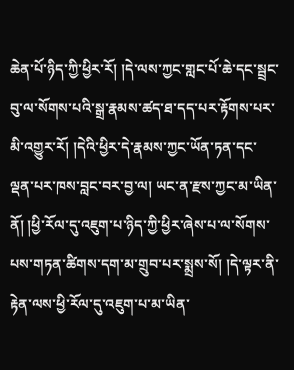ཆེན་པོ་ཉིད་ཀྱི་ཕྱིར་རོ། །དེ་ལས་ཀྱང་གླང་པོ་ཆེ་དང་སྦྲང་བུ་ལ་སོགས་པའི་སྒྲ་རྣམས་ཚད་ཐ་དད་པར་རྟོགས་པར་མི་འགྱུར་རོ། །དེའི་ཕྱིར་དེ་རྣམས་ཀྱང་ཡོན་ཏན་དང་ལྡན་པར་ཁས་བླང་བར་བྱ་ལ། ཡང་ན་རྫས་ཀྱང་མ་ཡིན་ནོ། །ཕྱི་རོལ་དུ་འཇུག་པ་ཉིད་ཀྱི་ཕྱིར་ཞེས་པ་ལ་སོགས་པས་གཏན་ཚིགས་དག་མ་གྲུབ་པར་སྨྲས་སོ། །དེ་ལྟར་ནི་རྟེན་ལས་ཕྱི་རོལ་དུ་འཇུག་པ་མ་ཡིན་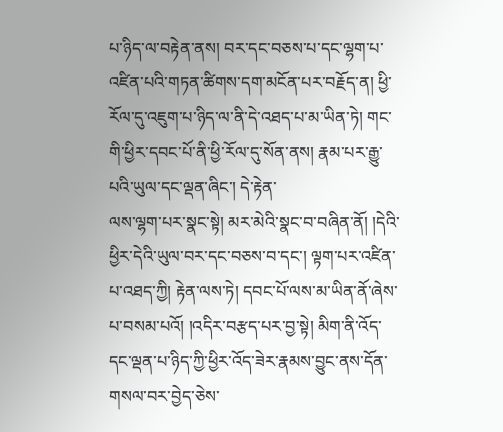པ་ཉིད་ལ་བརྟེན་ནས། བར་དང་བཅས་པ་དང་ལྷག་པ་འཛིན་པའི་གཏན་ཚིགས་དག་མངོན་པར་བརྗོད་ན། ཕྱི་རོལ་དུ་འཇུག་པ་ཉིད་ལ་ནི་དེ་འཐད་པ་མ་ཡིན་ཏེ། གང་གི་ཕྱིར་དབང་པོ་ནི་ཕྱི་རོལ་དུ་སོན་ནས། རྣམ་པར་རྒྱུ་པའི་ཡུལ་དང་ལྡན་ཞིང་། དེ་རྟེན་
ལས་ལྷག་པར་སྣང་སྟེ། མར་མེའི་སྣང་བ་བཞིན་ནོ། །དེའི་ཕྱིར་དེའི་ཡུལ་བར་དང་བཅས་བ་དང་། ལྟག་པར་འཛིན་པ་འཐད་ཀྱི། རྟེན་ལས་ཏེ། དབང་པོ་ལས་མ་ཡིན་ནོ་ཞེས་པ་བསམ་པའོ། །འདིར་བརྩད་པར་བྱ་སྟེ། མིག་ནི་འོད་དང་ལྡན་པ་ཉིད་ཀྱི་ཕྱིར་འོད་ཟེར་རྣམས་བྱུང་ནས་དོན་གསལ་བར་བྱེད་ཅེས་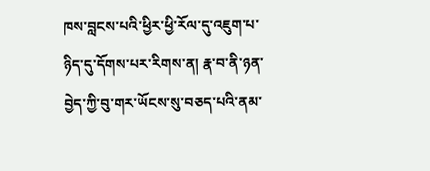ཁས་བླངས་པའི་ཕྱིར་ཕྱི་རོལ་དུ་འཇུག་པ་ཉིད་དུ་དོགས་པར་རིགས་ན། རྣ་བ་ནི་ཉན་བྱེད་ཀྱི་བུ་གར་ཡོངས་སུ་བཅད་པའི་ནམ་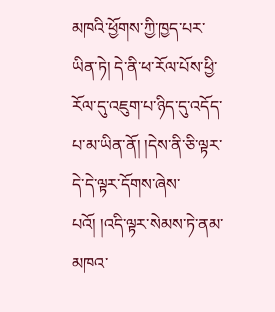མཁའི་ཕྱོགས་ཀྱི་ཁྱད་པར་ཡིན་ཏེ། དེ་ནི་ཕ་རོལ་པོས་ཕྱི་རོལ་དུ་འཇུག་པ་ཉིད་དུ་འདོད་པ་མ་ཡིན་ནོ། །དེས་ནི་ཅི་ལྟར་དེ་དེ་ལྟར་དོགས་ཞེས་པའོ། །འདི་ལྟར་སེམས་ཏེ་ནམ་མཁའ་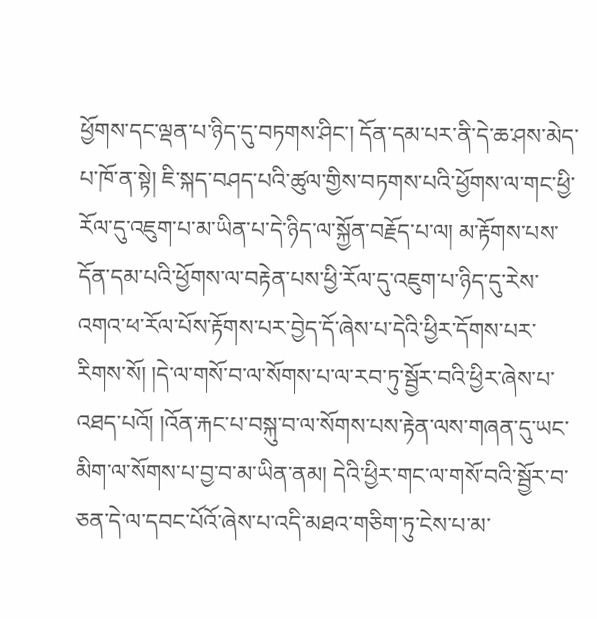ཕྱོགས་དང་ལྡན་པ་ཉིད་དུ་བཏགས་ཤིང་། དོན་དམ་པར་ནི་དེ་ཆ་ཤས་མེད་པ་ཁོ་ན་སྟེ། ཇི་སྐད་བཤད་པའི་ཚུལ་གྱིས་བཏགས་པའི་ཕྱོགས་ལ་གང་ཕྱི་རོལ་དུ་འཇུག་པ་མ་ཡིན་པ་དེ་ཉིད་ལ་སྐྱོན་བརྗོད་པ་ལ། མ་རྟོགས་པས་དོན་དམ་པའི་ཕྱོགས་ལ་བརྟེན་པས་ཕྱི་རོལ་དུ་འཇུག་པ་ཉིད་དུ་རེས་འགའ་ཕ་རོལ་པོས་རྟོགས་པར་བྱེད་དོ་ཞེས་པ་དེའི་ཕྱིར་དོགས་པར་རིགས་སོ། །དེ་ལ་གསོ་བ་ལ་སོགས་པ་ལ་རབ་ཏུ་སྦྱོར་བའི་ཕྱིར་ཞེས་པ་འཐད་པའོ། །འོན་རྐང་པ་བསྐུ་བ་ལ་སོགས་པས་རྟེན་ལས་གཞན་དུ་ཡང་མིག་ལ་སོགས་པ་བྱ་བ་མ་ཡིན་ནམ། དེའི་ཕྱིར་གང་ལ་གསོ་བའི་སྦྱོར་བ་ཅན་དེ་ལ་དབང་པོའོ་ཞེས་པ་འདི་མཐའ་གཅིག་ཏུ་ངེས་པ་མ་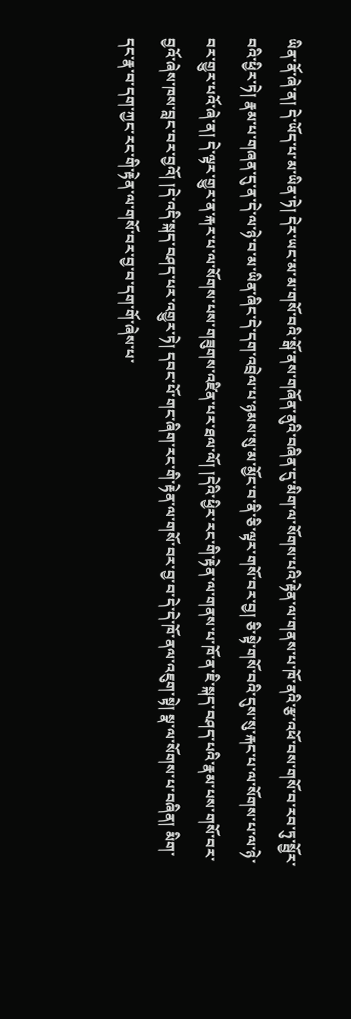ཡིན་ནོ་ཞེ་ན། དེ་ཡོད་པ་མ་ཡིན་ཏེ། དེར་ཡང་མ་མ་གསོ་བའི་སྒོ་ནས་གཞོན་ནུའི་བཞིན་དུ་མིག་ལ་སོགས་པའི་རྟེན་ལ་གནས་པ་ཁོ་ནའི་རྩ་འཕོ་བས་གསོ་བ་རབ་ཏུ་སྦྱོར་བའི་ཕྱིར་ཏེ། རྣམ་པ་གཞན་དུ་ན་དེ་ལ་ཉེ་བ་མ་ཡིན་ཞིང་དེ་དག་འབྲེལ་པ་ཉམས་སུ་མ་མྱོང་བ་ནི་ཅི་ལྟར་གསོ་བར་བྱ། ཅི་སྟེ་གསོ་བའི་དུས་སུ་རྐང་པ་ལ་སོགས་པ་ལ་ཉེ་བར་གྱུར་པའོ་ཞེ་ན། དེ་ལྟར་གྱུར་ན་རྐར་པ་ལ་སོགས་པས་གཟུགས་འཛིན་པར་ཐལ་ལོ། །དེའི་ཕྱིར་རང་གི་རྟེན་ལ་གནས་པ་ཁོ་ན་ཇི་སྐད་བཤད་པའི་རྣམ་པས་གསོ་བར་བྱའོ་ཞེས་ཁས་བླང་བར་བྱའོ། །དེ་འདི་སྐད་བཤད་པར་འགྱུར་ཏེ། དབང་པོ་གང་ཞིག་རང་གི་རྟེན་ལ་གསོ་བར་བྱ་བ་དེ་དེ་ཁོ་ནལ་འཇུག་སྟེ། སྣ་ལ་སོགས་པ་བཞིན། མིག་དང་རྣ་བ་དག་ཀྱང་རང་གི་རྟེན་ལ་གསོ་བར་བྱ་བ་དག་གོ་ཞེས་པ་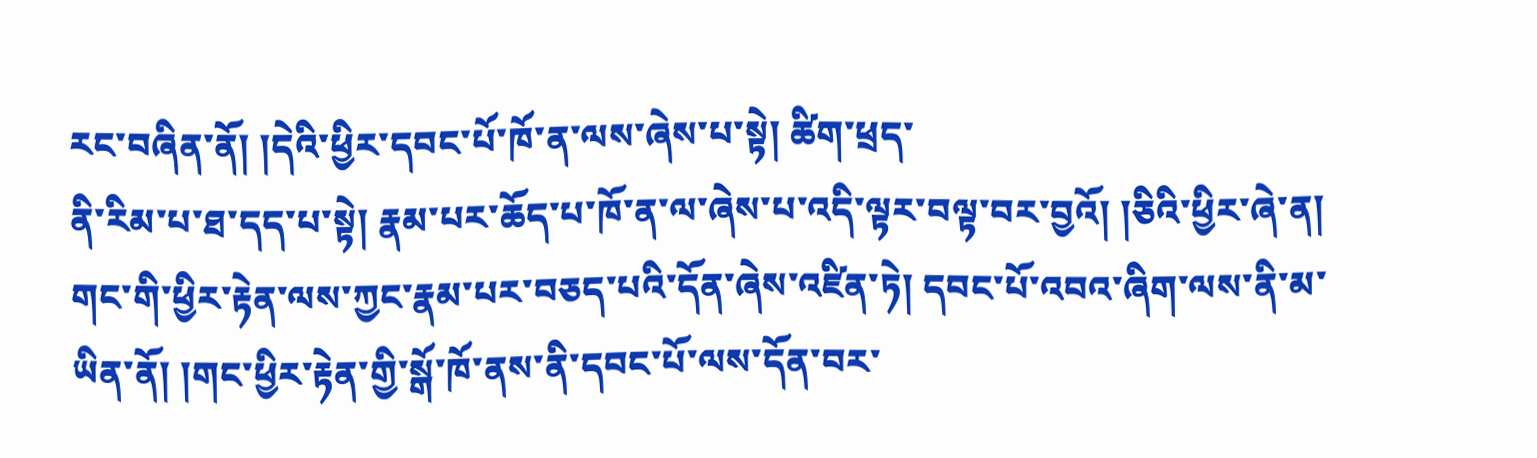རང་བཞིན་ནོ། །དེའི་ཕྱིར་དབང་པོ་ཁོ་ན་ལས་ཞེས་པ་སྟེ། ཚིག་ཕྲད་
ནི་རིམ་པ་ཐ་དད་པ་སྟེ། རྣམ་པར་ཆོད་པ་ཁོ་ན་ལ་ཞེས་པ་འདི་ལྟར་བལྟ་བར་བྱའོ། །ཅིའི་ཕྱིར་ཞེ་ན། གང་གི་ཕྱིར་རྟེན་ལས་ཀྱང་རྣམ་པར་བཅད་པའི་དོན་ཞེས་འཛིན་ཏེ། དབང་པོ་འབའ་ཞིག་ལས་ནི་མ་ཡིན་ནོ། །གང་ཕྱིར་རྟེན་གྱི་སྒོ་ཁོ་ནས་ནི་དབང་པོ་ལས་དོན་བར་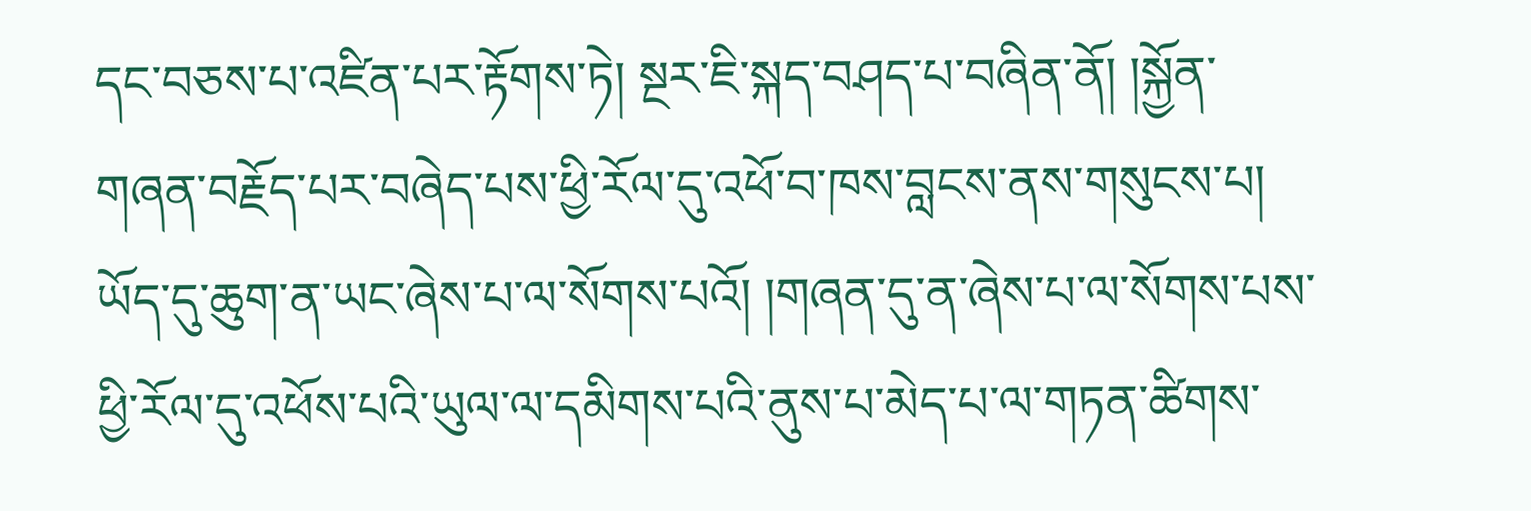དང་བཅས་པ་འཛིན་པར་རྟོགས་ཏེ། སྔར་ཇི་སྐད་བཤད་པ་བཞིན་ནོ། །སྐྱོན་གཞན་བརྗོད་པར་བཞེད་པས་ཕྱི་རོལ་དུ་འཕོ་བ་ཁས་བླངས་ནས་གསུངས་པ། ཡོད་དུ་ཆུག་ན་ཡང་ཞེས་པ་ལ་སོགས་པའོ། །གཞན་དུ་ན་ཞེས་པ་ལ་སོགས་པས་ཕྱི་རོལ་དུ་འཕོས་པའི་ཡུལ་ལ་དམིགས་པའི་ནུས་པ་མེད་པ་ལ་གཏན་ཚིགས་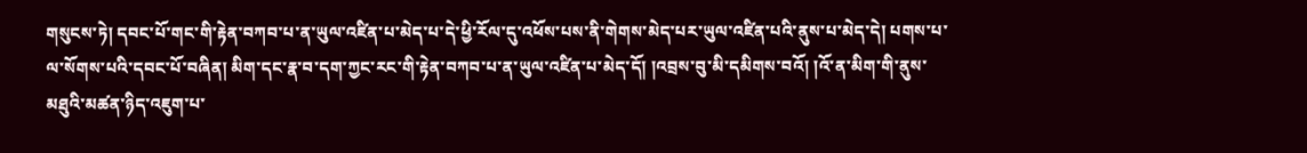གསུངས་ཏེ། དབང་པོ་གང་གི་རྟེན་བཀབ་པ་ན་ཡུལ་འཛིན་པ་མེད་པ་དེ་ཕྱི་རོལ་དུ་འཕོས་པས་ནི་གེགས་མེད་པར་ཡུལ་འཛིན་པའི་ནུས་པ་མེད་དེ། པགས་པ་ལ་སོགས་པའི་དབང་པོ་བཞིན། མིག་དང་རྣ་བ་དག་ཀྱང་རང་གི་རྟེན་བཀབ་པ་ན་ཡུལ་འཛིན་པ་མེད་དོ། །འབྲས་བུ་མི་དམིགས་བའོ། །འོ་ན་མིག་གི་ནུས་མཐུའི་མཚན་ཉིད་འཇུག་པ་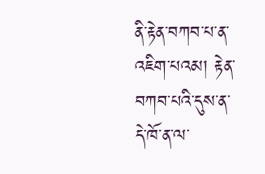ནི་རྟེན་བཀབ་པ་ན་འཇིག་པའམ། རྟེན་བཀབ་པའི་དུས་ན་དེ་ཁོ་ན་ལ་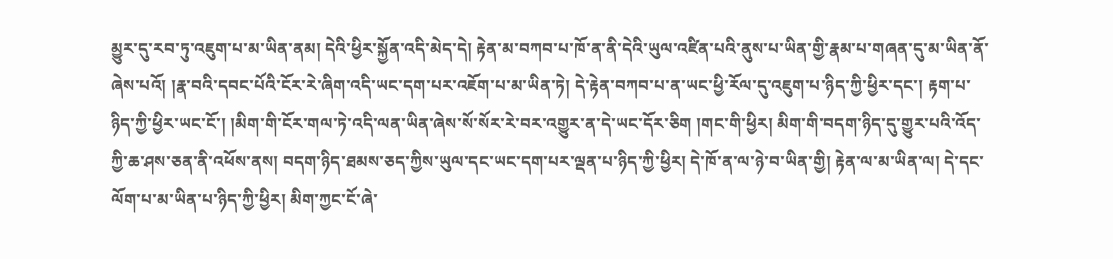མྱུར་དུ་རབ་ཏུ་འཇུག་པ་མ་ཡིན་ནམ། དེའི་ཕྱིར་སྐྱོན་འདི་མེད་དེ། རྟེན་མ་བཀབ་པ་ཁོ་ན་ནི་དེའི་ཡུལ་འཛིན་པའི་ནུས་པ་ཡིན་གྱི་རྣམ་པ་གཞན་དུ་མ་ཡིན་ནོ་ཞེས་པའོ། །རྣ་བའི་དབང་པོའི་ངོར་རེ་ཞིག་འདི་ཡང་དག་པར་འཇོག་པ་མ་ཡིན་ཏེ། དེ་རྟེན་བཀབ་པ་ན་ཡང་ཕྱི་རོལ་དུ་འཇུག་པ་ཉིད་ཀྱི་ཕྱིར་དང་། རྟག་པ་ཉིད་ཀྱི་ཕྱིར་ཡང་ངོ་། །མིག་གི་ངོར་གལ་ཏེ་འདི་ལན་ཡིན་ཞེས་སོ་སོར་རེ་བར་འགྱུར་ན་དེ་ཡང་དོར་ཅིག །གང་གི་ཕྱིར། མིག་གི་བདག་ཉིད་དུ་གྱུར་པའི་འོད་ཀྱི་ཆ་ཤས་ཅན་ནི་འཕོས་ནས། བདག་ཉིད་ཐམས་ཅད་ཀྱིས་ཡུལ་དང་ཡང་དག་པར་ལྡན་པ་ཉིད་ཀྱི་ཕྱིར། དེ་ཁོ་ན་ལ་ཉེ་བ་ཡིན་གྱི། རྟེན་ལ་མ་ཡིན་ལ། དེ་དང་ལོག་པ་མ་ཡིན་པ་ཉིད་ཀྱི་ཕྱིར། མིག་ཀྱང་ངོ་ཞེ་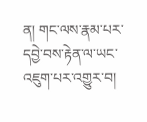ན། གང་ལས་རྣམ་པར་དབྱེ་བས་རྟེན་ལ་ཡང་འཇུག་པར་འགྱུར་བ།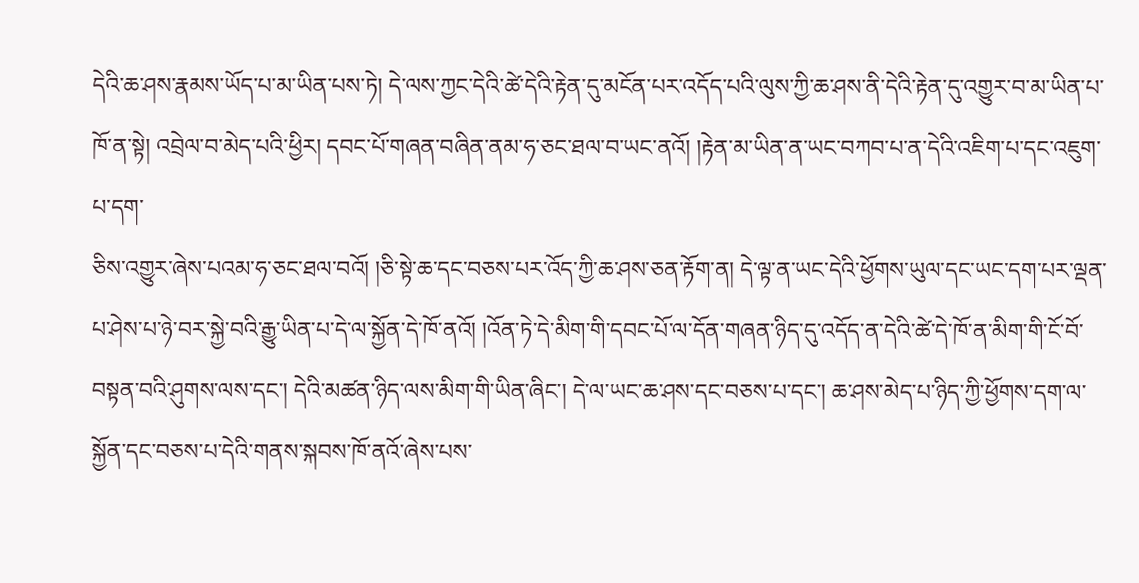དེའི་ཆ་ཤས་རྣམས་ཡོད་པ་མ་ཡིན་པས་ཏེ། དེ་ལས་ཀྱང་དེའི་ཚེ་དེའི་རྟེན་དུ་མངོན་པར་འདོད་པའི་ལུས་ཀྱི་ཆ་ཤས་ནི་དེའི་རྟེན་དུ་འགྱུར་བ་མ་ཡིན་པ་ཁོ་ན་སྟེ། འབྲེལ་བ་མེད་པའི་ཕྱིར། དབང་པོ་གཞན་བཞིན་ནམ་ཧ་ཅང་ཐལ་བ་ཡང་ནའོ། །རྟེན་མ་ཡིན་ན་ཡང་བཀབ་པ་ན་དེའི་འཇིག་པ་དང་འཇུག་པ་དག་
ཅིས་འགྱུར་ཞེས་པའམ་ཧ་ཅང་ཐལ་བའོ། །ཅི་སྟེ་ཆ་དང་བཅས་པར་འོད་ཀྱི་ཆ་ཤས་ཅན་རྟོག་ན། དེ་ལྟ་ན་ཡང་དེའི་ཕྱོགས་ཡུལ་དང་ཡང་དག་པར་ལྡན་པ་ཤེས་པ་ཉེ་བར་སྐྱེ་བའི་རྒྱུ་ཡིན་པ་དེ་ལ་སྐྱོན་དེ་ཁོ་ནའོ། །འོན་ཏེ་དེ་མིག་གི་དབང་པོ་ལ་དོན་གཞན་ཉིད་དུ་འདོད་ན་དེའི་ཚེ་དེ་ཁོ་ན་མིག་གི་ངོ་བོ་བསྟན་བའི་ཤུགས་ལས་དང་། དེའི་མཚན་ཉིད་ལས་མིག་གི་ཡིན་ཞིང་། དེ་ལ་ཡང་ཆ་ཤས་དང་བཅས་པ་དང་། ཆ་ཤས་མེད་པ་ཉིད་ཀྱི་ཕྱོགས་དག་ལ་སྐྱོན་དང་བཅས་པ་དེའི་གནས་སྐབས་ཁོ་ནའོ་ཞེས་པས་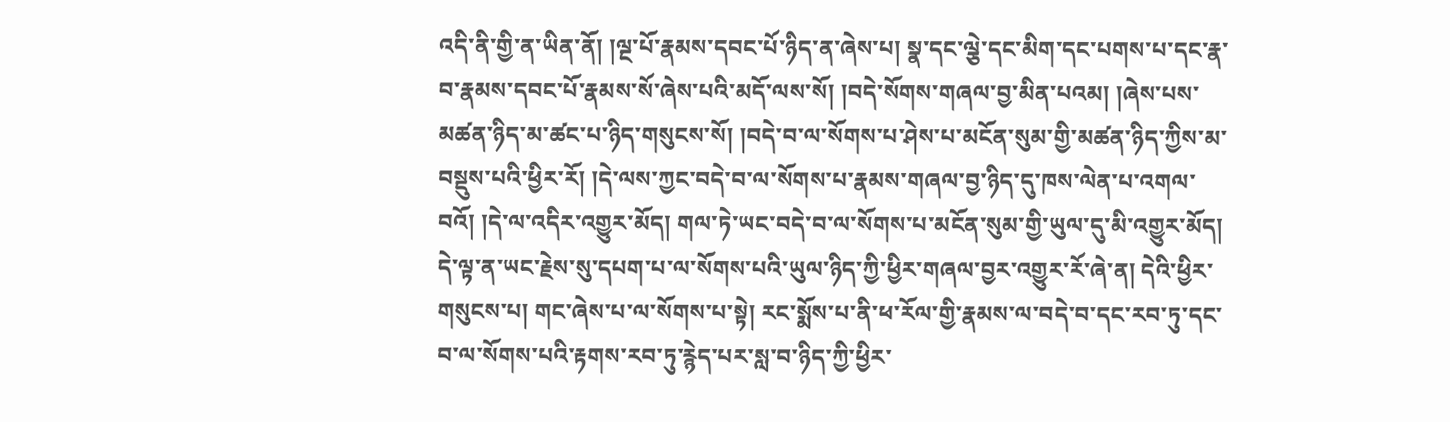འདི་ནི་གྱི་ན་ཡིན་ནོ། །ལྔ་པོ་རྣམས་དབང་པོ་ཉིད་ན་ཞེས་པ། སྣ་དང་ལྕེ་དང་མིག་དང་པགས་པ་དང་རྣ་བ་རྣམས་དབང་པོ་རྣམས་སོ་ཞེས་པའི་མདོ་ལས་སོ། །བདེ་སོགས་གཞལ་བྱ་མིན་པའམ། །ཞེས་པས་མཚན་ཉིད་མ་ཚང་པ་ཉིད་གསུངས་སོ། །བདེ་བ་ལ་སོགས་པ་ཤེས་པ་མངོན་སུམ་གྱི་མཚན་ཉིད་ཀྱིས་མ་བསྡུས་པའི་ཕྱིར་རོ། །དེ་ལས་ཀྱང་བདེ་བ་ལ་སོགས་པ་རྣམས་གཞལ་བྱ་ཉིད་དུ་ཁས་ལེན་པ་འགལ་བའོ། །དེ་ལ་འདིར་འགྱུར་མོད། གལ་ཏེ་ཡང་བདེ་བ་ལ་སོགས་པ་མངོན་སུམ་གྱི་ཡུལ་དུ་མི་འགྱུར་མོད། དེ་ལྟ་ན་ཡང་རྗེས་སུ་དཔག་པ་ལ་སོགས་པའི་ཡུལ་ཉིད་ཀྱི་ཕྱིར་གཞལ་བྱར་འགྱུར་རོ་ཞེ་ན། དེའི་ཕྱིར་གསུངས་པ། གང་ཞེས་པ་ལ་སོགས་པ་སྟེ། རང་སྨོས་པ་ནི་ཕ་རོལ་གྱི་རྣམས་ལ་བདེ་བ་དང་རབ་ཏུ་དང་བ་ལ་སོགས་པའི་རྟགས་རབ་ཏུ་རྙེད་པར་སླ་བ་ཉིད་ཀྱི་ཕྱིར་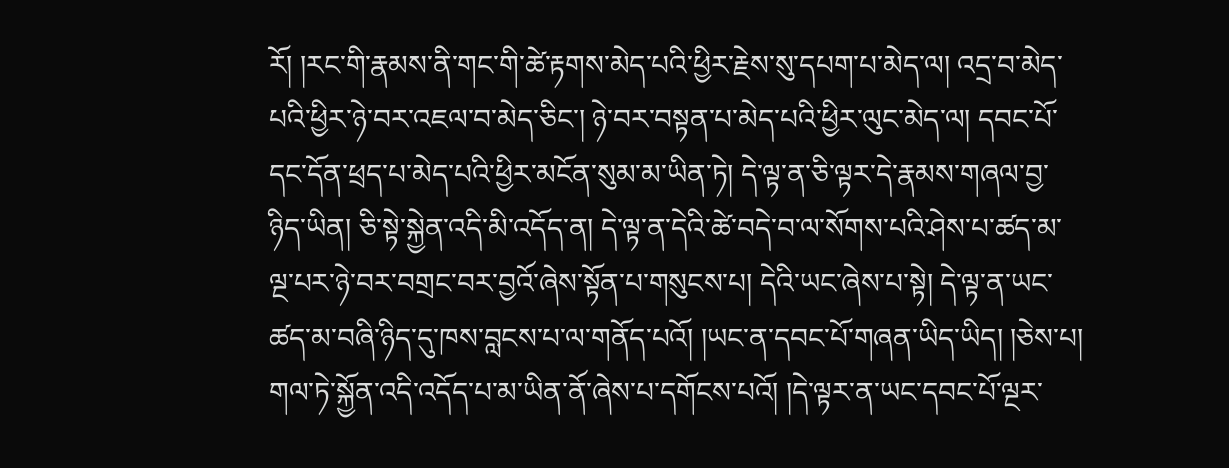རོ། །རང་གི་རྣམས་ནི་གང་གི་ཚེ་རྟགས་མེད་པའི་ཕྱིར་རྗེས་སུ་དཔག་པ་མེད་ལ། འདྲ་བ་མེད་པའི་ཕྱིར་ཉེ་བར་འཇལ་བ་མེད་ཅིང་། ཉེ་བར་བསྟན་པ་མེད་པའི་ཕྱིར་ལུང་མེད་ལ། དབང་པོ་དང་དོན་ཕྲད་པ་མེད་པའི་ཕྱིར་མངོན་སུམ་མ་ཡིན་ཏེ། དེ་ལྟ་ན་ཅི་ལྟར་དེ་རྣམས་གཞལ་བྱ་ཉིད་ཡིན། ཅི་སྟེ་སྐྱེན་འདི་མི་འདོད་ན། དེ་ལྟ་ན་དེའི་ཚེ་བདེ་བ་ལ་སོགས་པའི་ཤེས་པ་ཚད་མ་ལྔ་པར་ཉེ་བར་བགྲང་བར་བྱའོ་ཞེས་སྟོན་པ་གསུངས་པ། དེའི་ཡང་ཞེས་པ་སྟེ། དེ་ལྟ་ན་ཡང་ཚད་མ་བཞི་ཉིད་དུ་ཁས་བླངས་པ་ལ་གནོད་པའོ། །ཡང་ན་དབང་པོ་གཞན་ཡིད་ཡིད། །ཅེས་པ། གལ་ཏེ་སྐྱོན་འདི་འདོད་པ་མ་ཡིན་ནོ་ཞེས་པ་དགོངས་པའོ། །དེ་ལྟར་ན་ཡང་དབང་པོ་ལྔར་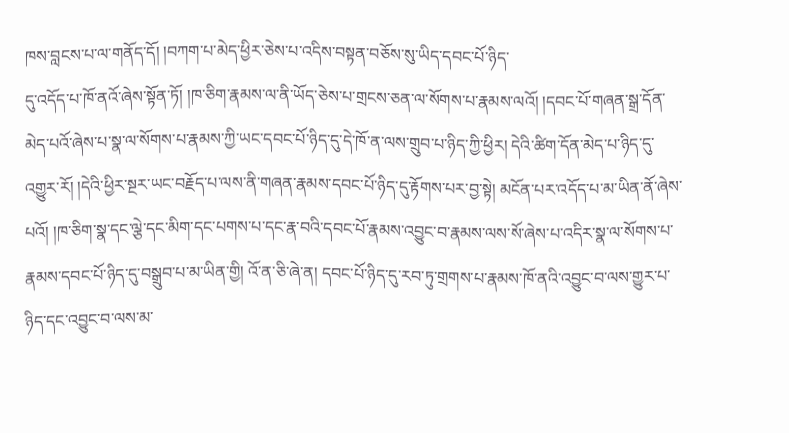ཁས་བླངས་པ་ལ་གནོད་དོ། །བཀག་པ་མེད་ཕྱིར་ཅེས་པ་འདིས་བསྟན་བཅོས་སུ་ཡིད་དབང་པོ་ཉིད་
དུ་འདོད་པ་ཁོ་ནའོ་ཞེས་སྟོན་ཏོ། །ཁ་ཅིག་རྣམས་ལ་ནི་ཡོད་ཅེས་པ་གྲངས་ཅན་ལ་སོགས་པ་རྣམས་ལའོ། །དབང་པོ་གཞན་སྒྲ་དོན་མེད་པའོ་ཞེས་པ་སྣ་ལ་སོགས་པ་རྣམས་ཀྱི་ཡང་དབང་པོ་ཉིད་དུ་དེ་ཁོ་ན་ལས་གྲུབ་པ་ཉིད་ཀྱི་ཕྱིར། དེའི་ཚིག་དོན་མེད་པ་ཉིད་དུ་འགྱུར་རོ། །དེའི་ཕྱིར་སྔར་ཡང་བརྗོད་པ་ལས་ནི་གཞན་རྣམས་དབང་པོ་ཉིད་དུ་རྟོགས་པར་བྱ་སྟེ། མངོན་པར་འདོད་པ་མ་ཡིན་ནོ་ཞེས་པའོ། །ཁ་ཅིག་སྣ་དང་ལྕེ་དང་མིག་དང་པགས་པ་དང་རྣ་བའི་དབང་པོ་རྣམས་འབྱུང་བ་རྣམས་ལས་སོ་ཞེས་པ་འདིར་སྣ་ལ་སོགས་པ་རྣམས་དབང་པོ་ཉིད་དུ་བསྒྲུབ་པ་མ་ཡིན་གྱི། འོ་ན་ཅི་ཞེ་ན། དབང་པོ་ཉིད་དུ་རབ་ཏུ་གྲགས་པ་རྣམས་ཁོ་ནའི་འབྱུང་བ་ལས་གྱུར་པ་ཉིད་དང་འབྱུང་བ་ལས་མ་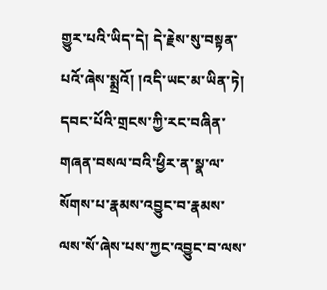གྱུར་པའི་ཡིད་དེ། དེ་རྗེས་སུ་བསྟན་པའོ་ཞེས་སྨྲའོ། །འདི་ཡང་མ་ཡིན་ཏེ། དབང་པོའི་གྲངས་ཀྱི་རང་བཞིན་གཞན་བསལ་བའི་ཕྱིར་ན་སྣ་ལ་སོགས་པ་རྣམས་འབྱུང་བ་རྣམས་ལས་སོ་ཞེས་པས་ཀྱང་འབྱུང་བ་ལས་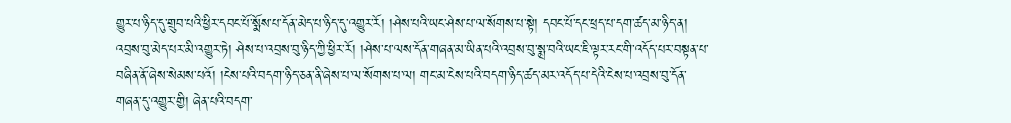གྱུར་པ་ཉིད་དུ་གྲུབ་པའི་ཕྱིར་དབང་པོ་སྨོས་པ་དོན་མེད་པ་ཉིད་དུ་འགྱུར་རོ། །ཤེས་པའི་ཡང་ཤེས་པ་ལ་སོགས་པ་སྟེ། དབང་པོ་དང་ཕྲད་པ་དག་ཚད་མ་ཉིད་ན། འབྲས་བུ་མེད་པར་མི་འགྱུར་ཏེ། ཤེས་པ་འབྲས་བུ་ཉིད་ཀྱི་ཕྱིར་རོ། །ཤེས་པ་ལས་དོན་གཞན་མ་ཡིན་པའི་འབྲས་བུ་སྨྲ་བའི་ཡང་ཇི་ལྟར་རང་གི་འདོད་པར་བསྟན་པ་བཞིན་ནོ་ཞེས་སེམས་པའོ། །ངེས་པའི་བདག་ཉིད་ཅན་ནི་ཞེས་པ་ལ་སོགས་པ་ལ། གང་མ་ངེས་པའི་བདག་ཉིད་ཚད་མར་འདོད་པ་དེའི་ངེས་པ་འབྲས་བུ་དོན་གཞན་དུ་འགྱུར་གྱི། ཞེན་པའི་བདག་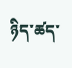ཉིད་ཚད་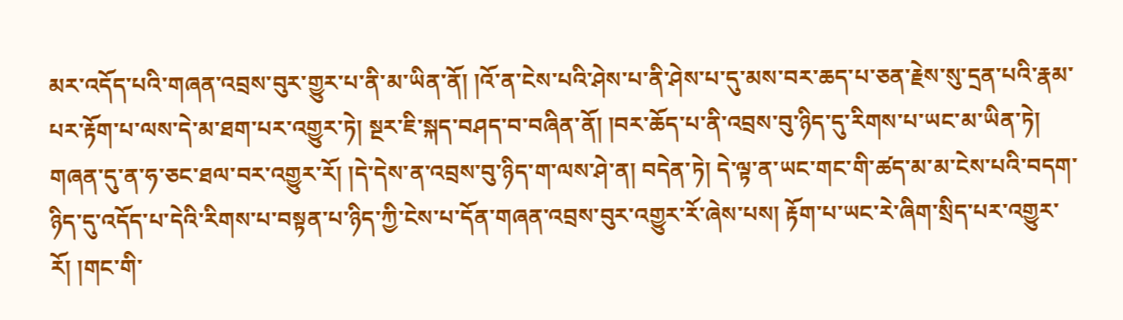མར་འདོད་པའི་གཞན་འབྲས་བུར་གྱུར་པ་ནི་མ་ཡིན་ནོ། །འོ་ན་ངེས་པའི་ཤེས་པ་ནི་ཤེས་པ་དུ་མས་བར་ཆད་པ་ཅན་རྗེས་སུ་དྲན་པའི་རྣམ་པར་རྟོག་པ་ལས་དེ་མ་ཐག་པར་འགྱུར་ཏེ། སྔར་ཇི་སྐད་བཤད་བ་བཞིན་ནོ། །བར་ཆོད་པ་ནི་འབྲས་བུ་ཉིད་དུ་རིགས་པ་ཡང་མ་ཡིན་ཏེ། གཞན་དུ་ན་ཧ་ཅང་ཐལ་བར་འགྱུར་རོ། །དེ་དེས་ན་འབྲས་བུ་ཉིད་ག་ལས་ཤེ་ན། བདེན་ཏེ། དེ་ལྟ་ན་ཡང་གང་གི་ཚད་མ་མ་ངེས་པའི་བདག་ཉིད་དུ་འདོད་པ་དེའི་རིགས་པ་བསྟན་པ་ཉིད་ཀྱི་ངེས་པ་དོན་གཞན་འབྲས་བུར་འགྱུར་རོ་ཞེས་པས། རྟོག་པ་ཡང་རེ་ཞིག་སྲིད་པར་འགྱུར་རོ། །གང་གི་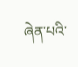ཞེན་པའི་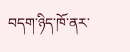བདག་ཉིད་ཁོ་ནར་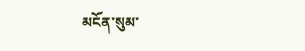མངོན་སུམ་